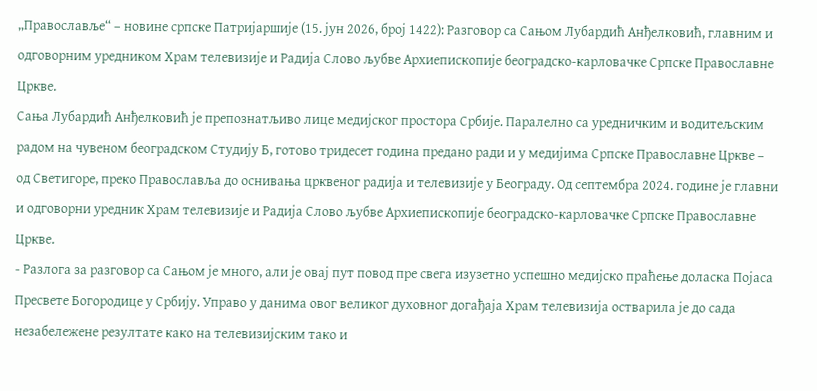„Православље“ – новине српске Патријаршије (15. јун 2026, број 1422): Разговор са Сањом Лубардић Анђелковић, главним и одговорним уредником Храм телевизије и Радија Слово љубве Архиепископије београдско-карловачке Српске Православне Цркве.
Сања Лубардић Анђелковић је препознатљиво лице медијског простора Србије. Паралелно са уредничким и водитељским радом на чувеном београдском Студију Б, готово тридесет година предано ради и у медијима Српске Православне Цркве – од Светигоре, преко Православља до оснивања црквеног радија и телевизије у Београду. Од септембра 2024. године је главни и одговорни уредник Храм телевизије и Радија Слово љубве Архиепископије београдско-карловачке Српске Православне Цркве.
- Разлога за разговор са Сањом је много, али је овај пут повод пре свега изузетно успешно медијско праћење доласка Појаса Пресвете Богородице у Србију. Управо у данима овог великог духовног догађаја Храм телевизија остварила је до сада незабележене резултате како на телевизијским тако и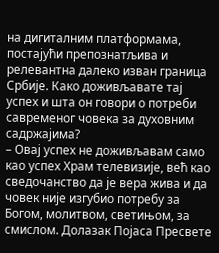на дигиталним платформама, постајући препознатљива и релевантна далеко изван граница Србије. Како доживљавате тај успех и шта он говори о потреби савременог човека за духовним садржајима?
– Овај успех не доживљавам само као успех Храм телевизије, већ као сведочанство да је вера жива и да човек није изгубио потребу за Богом, молитвом, светињом, за смислом. Долазак Појаса Пресвете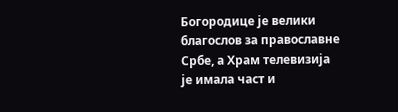Богородице је велики благослов за православне Србе, а Храм телевизија је имала част и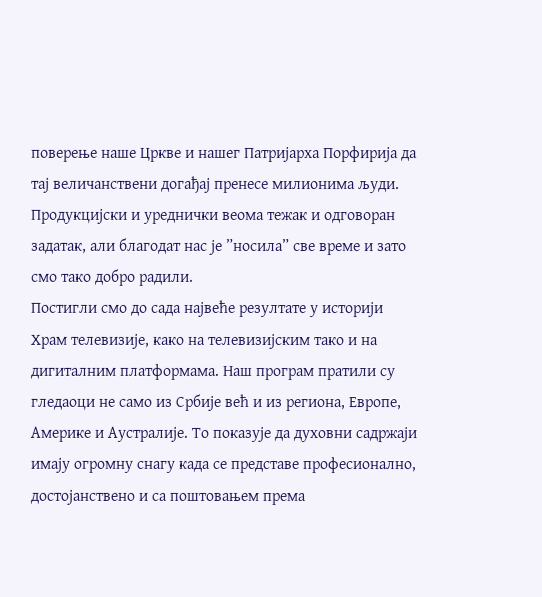поверење наше Цркве и нашег Патријарха Порфирија да тај величанствени догађај пренесе милионима људи. Продукцијски и уреднички веома тежак и одговоран задатак, али благодат нас је ”носила” све време и зато смо тако добро радили.
Постигли смо до сада највеће резултате у историји Храм телевизије, како на телевизијским тако и на дигиталним платформама. Наш програм пратили су гледаоци не само из Србије већ и из региона, Европе, Америке и Аустралије. То показује да духовни садржаји имају огромну снагу када се представе професионално, достојанствено и са поштовањем према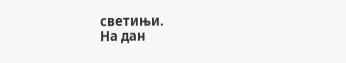светињи.
На дан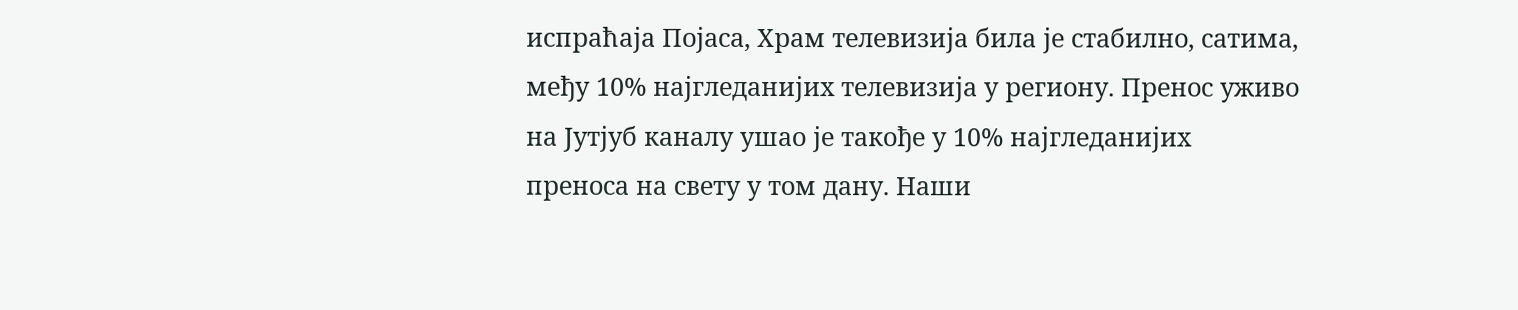испраћаја Појаса, Храм телевизија била је стабилно, сатима, међу 10% најгледанијих телевизија у региону. Пренос уживо на Јутјуб каналу ушао је такође у 10% најгледанијих преноса на свету у том дану. Наши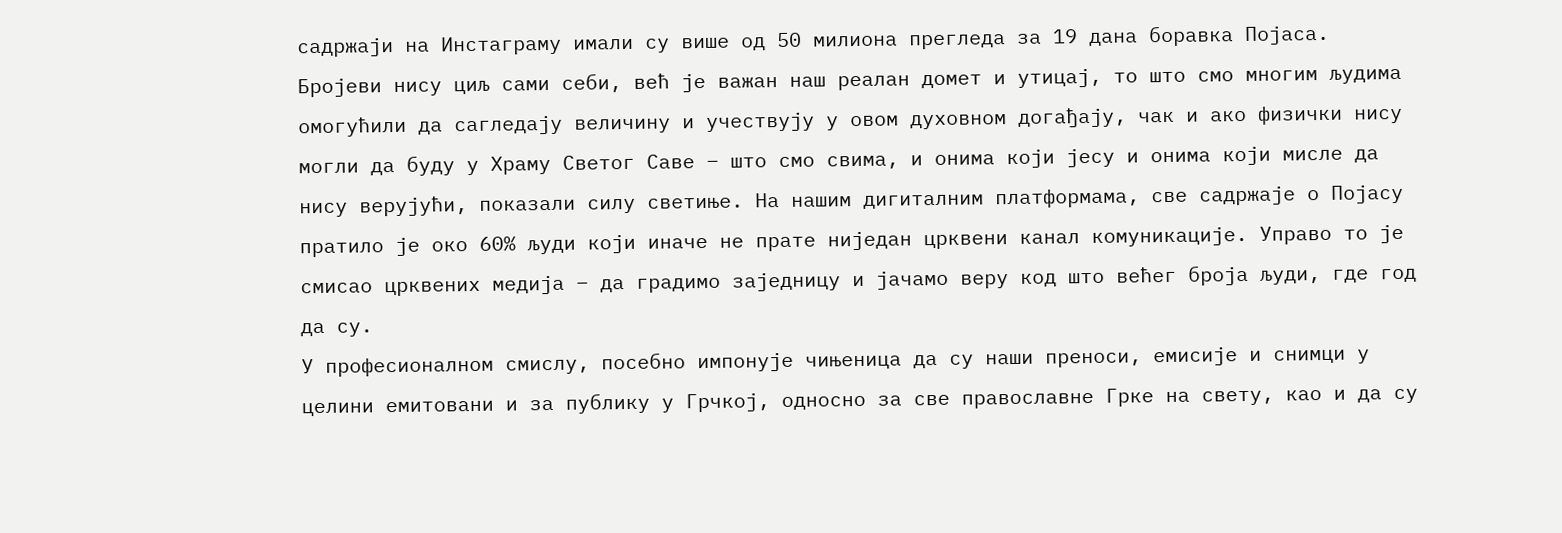садржаји на Инстаграму имали су више од 50 милиона прегледа за 19 дана боравка Појаса.
Бројеви нису циљ сами себи, већ је важан наш реалан домет и утицај, то што смо многим људима омогућили да сагледају величину и учествују у овом духовном догађају, чак и ако физички нису могли да буду у Храму Светог Саве – што смо свима, и онима који јесу и онима који мисле да нису верујући, показали силу светиње. На нашим дигиталним платформама, све садржаје о Појасу пратило је око 60% људи који иначе не прате ниједан црквени канал комуникације. Управо то је смисао црквених медија – да градимо заједницу и јачамо веру код што већег броја људи, где год да су.
У професионалном смислу, посебно импонује чињеница да су наши преноси, емисије и снимци у целини емитовани и за публику у Грчкој, односно за све православне Грке на свету, као и да су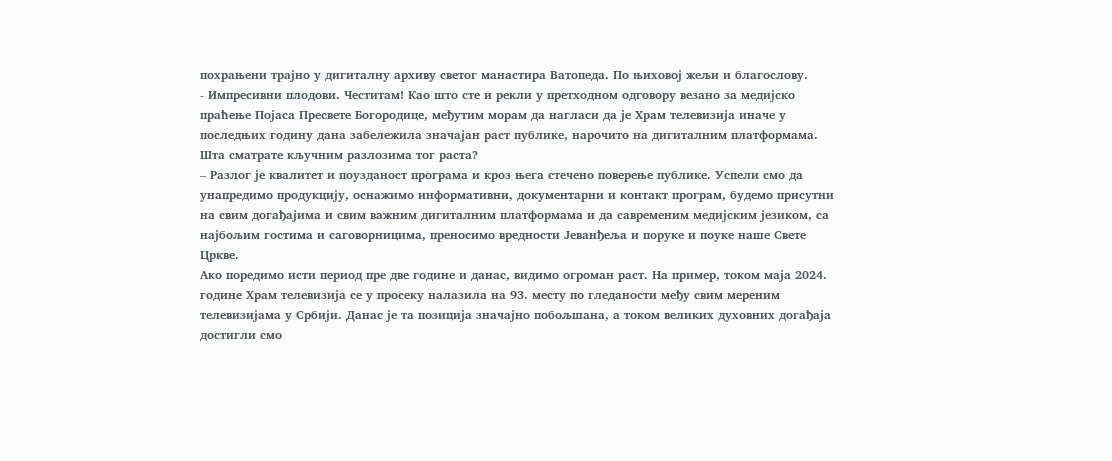похрањени трајно у дигиталну архиву светог манастира Ватопеда. По њиховој жељи и благослову.
- Импресивни плодови. Честитам! Као што сте и рекли у претходном одговору везано за медијско праћење Појаса Пресвете Богородице, међутим морам да нагласи да је Храм телевизија иначе у последњих годину дана забележила значајан раст публике, нарочито на дигиталним платформама. Шта сматрате кључним разлозима тог раста?
– Разлог је квалитет и поузданост програма и кроз њега стечено поверење публике. Успели смо да унапредимо продукцију, оснажимо информативни, документарни и контакт програм, будемо присутни на свим догађајима и свим важним дигиталним платформама и да савременим медијским језиком, са најбољим гостима и саговорницима, преносимо вредности Јеванђеља и поруке и поуке наше Свете Цркве.
Ако поредимо исти период пре две године и данас, видимо огроман раст. На пример, током маја 2024. године Храм телевизија се у просеку налазила на 93. месту по гледаности међу свим мереним телевизијама у Србији. Данас је та позиција значајно побољшана, а током великих духовних догађаја достигли смо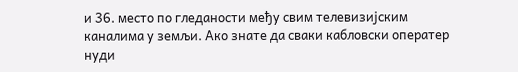и 36. место по гледаности међу свим телевизијским каналима у земљи. Ако знате да сваки кабловски оператер нуди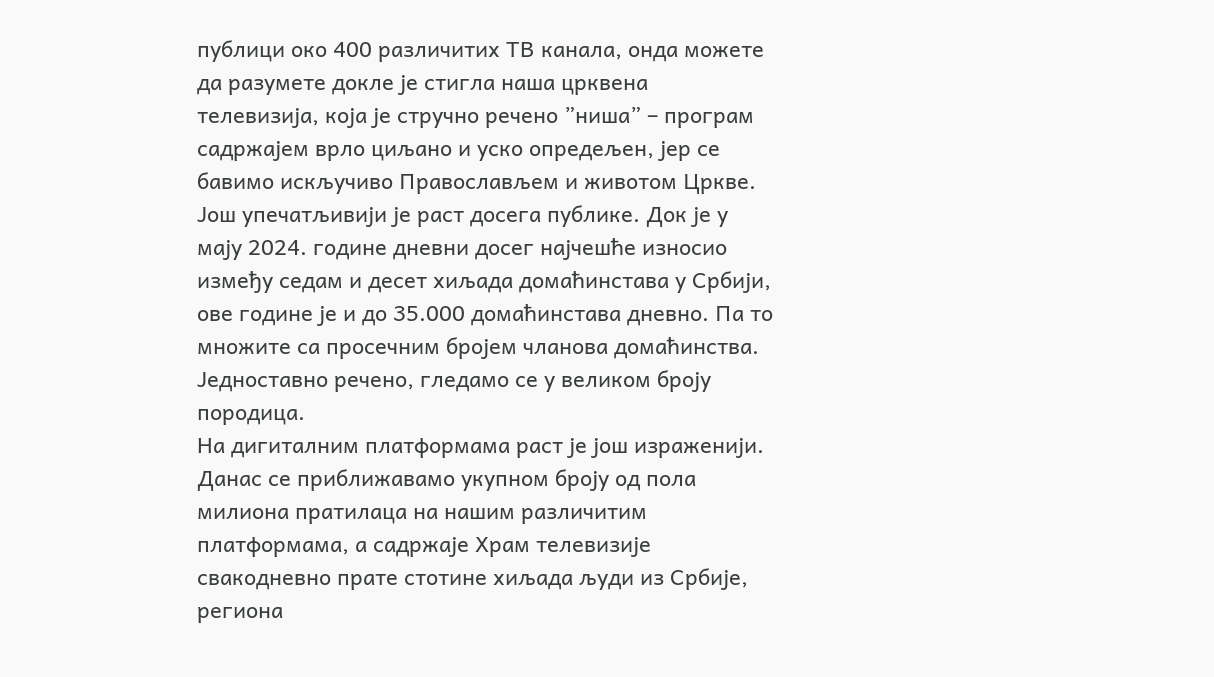публици око 400 различитих ТВ канала, онда можете да разумете докле је стигла наша црквена телевизија, која је стручно речено ”ниша” – програм садржајем врло циљано и уско опредељен, јер се бавимо искључиво Православљем и животом Цркве.
Још упечатљивији је раст досега публике. Док је у мају 2024. године дневни досег најчешће износио између седам и десет хиљада домаћинстава у Србији, ове године је и до 35.000 домаћинстава дневно. Па то множите са просечним бројем чланова домаћинства. Једноставно речено, гледамо се у великом броју породица.
На дигиталним платформама раст је још израженији. Данас се приближавамо укупном броју од пола милиона пратилаца на нашим различитим платформама, а садржаје Храм телевизије свакодневно прате стотине хиљада људи из Србије, региона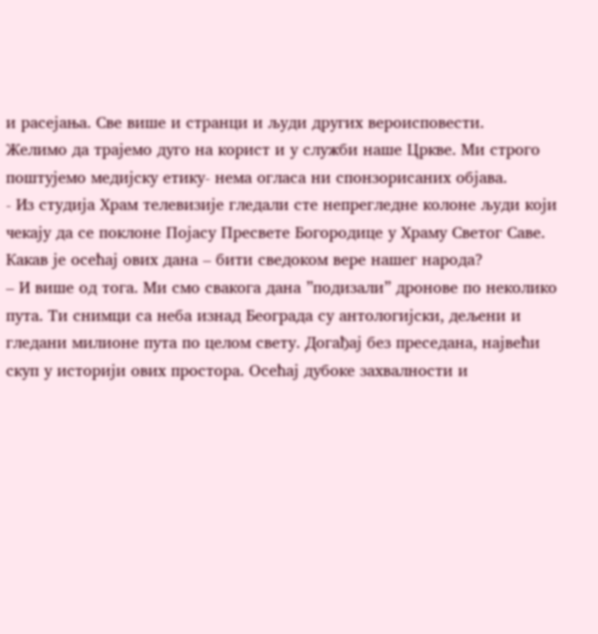и расејања. Све више и странци и људи других вероисповести.
Желимо да трајемо дуго на корист и у служби наше Цркве. Ми строго поштујемо медијску етику- нема огласа ни спонзорисаних објава.
- Из студија Храм телевизије гледали сте непрегледне колоне људи који чекају да се поклоне Појасу Пресвете Богородице у Храму Светог Саве. Какав је осећај ових дана – бити сведоком вере нашег народа?
– И више од тога. Ми смо свакога дана ”подизали” дронове по неколико пута. Ти снимци са неба изнад Београда су антологијски, дељени и гледани милионе пута по целом свету. Догађај без преседана, највећи скуп у историји ових простора. Осећај дубоке захвалности и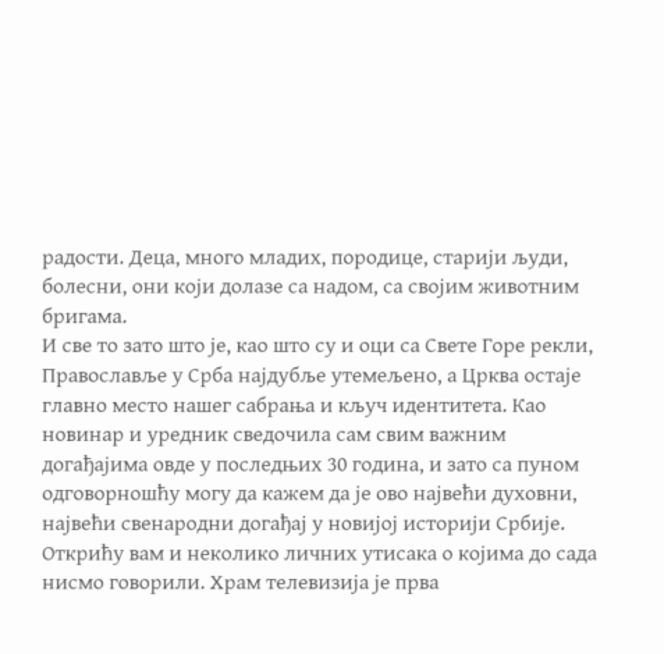радости. Деца, много младих, породице, старији људи, болесни, они који долазе са надом, са својим животним бригама.
И све то зато што је, као што су и оци са Свете Горе рекли, Православље у Срба најдубље утемељено, а Црква остаје главно место нашег сабрања и кључ идентитета. Као новинар и уредник сведочила сам свим важним догађајима овде у последњих 30 година, и зато са пуном одговорношћу могу да кажем да је ово највећи духовни, највећи свенародни догађај у новијој историји Србије.
Открићу вам и неколико личних утисака о којима до сада нисмо говорили. Храм телевизија је прва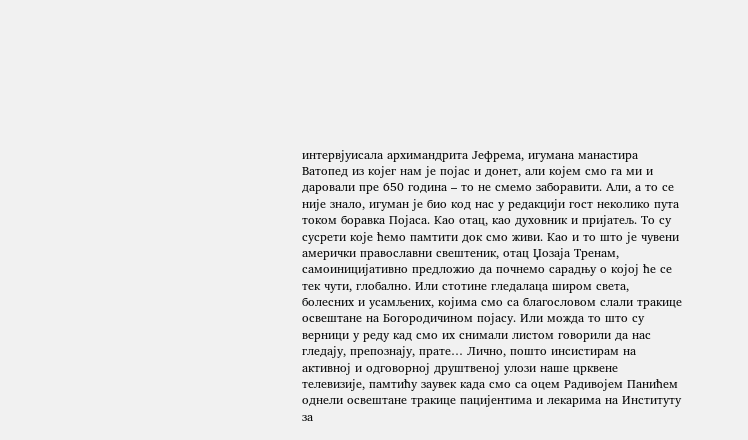интервјуисала архимандрита Јефрема, игумана манастира Ватопед из којег нам је појас и донет, али којем смо га ми и даровали пре 650 година – то не смемо заборавити. Али, а то се није знало, игуман је био код нас у редакцији гост неколико пута током боравка Појаса. Као отац, као духовник и пријатељ. То су сусрети које ћемо памтити док смо живи. Као и то што је чувени амерички православни свештеник, отац Џозаја Тренам, самоиницијативно предложио да почнемо сарадњу о којој ће се тек чути, глобално. Или стотине гледалаца широм света, болесних и усамљених, којима смо са благословом слали тракице освештане на Богородичином појасу. Или можда то што су верници у реду кад смо их снимали листом говорили да нас гледају, препознају, прате… Лично, пошто инсистирам на активној и одговорној друштвеној улози наше црквене телевизије, памтићу заувек када смо са оцем Радивојем Панићем однели освештане тракице пацијентима и лекарима на Институту за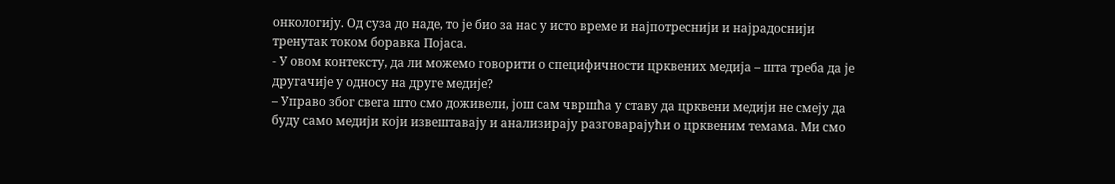онкологију. Од суза до наде, то је био за нас у исто време и најпотреснији и најрадоснији тренутак током боравка Појаса.
- У овом контексту, да ли можемо говорити о специфичности црквених медија – шта треба да је другачије у односу на друге медије?
– Управо због свега што смо доживели, још сам чвршћа у ставу да црквени медији не смеју да буду само медији који извештавају и анализирају разговарајући о црквеним темама. Ми смо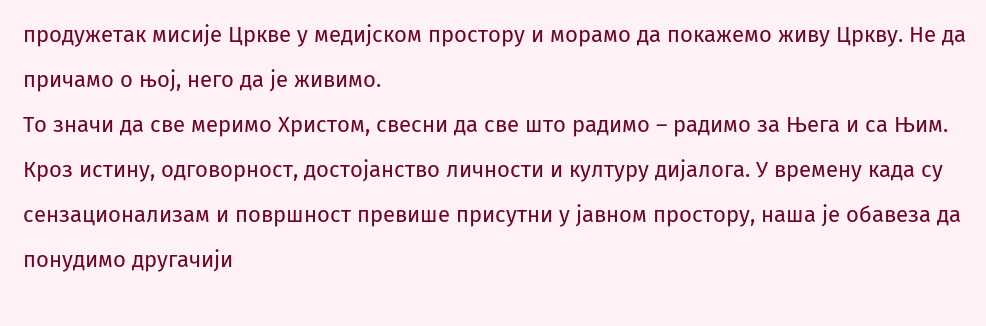продужетак мисије Цркве у медијском простору и морамо да покажемо живу Цркву. Не да причамо о њој, него да је живимо.
То значи да све меримо Христом, свесни да све што радимо – радимо за Њега и са Њим. Кроз истину, одговорност, достојанство личности и културу дијалога. У времену када су сензационализам и површност превише присутни у јавном простору, наша је обавеза да понудимо другачији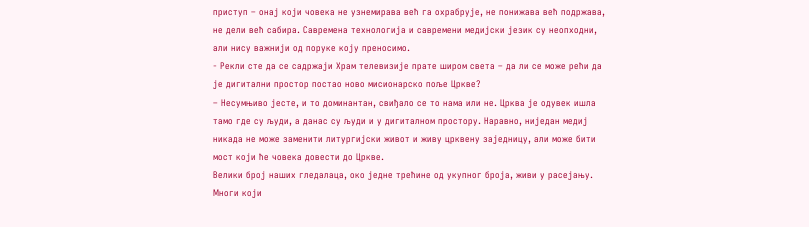приступ – онај који човека не узнемирава већ га охрабрује, не понижава већ подржава, не дели већ сабира. Савремена технологија и савремени медијски језик су неопходни, али нису важнији од поруке коју преносимо.
- Рекли сте да се садржаји Храм телевизије прате широм света – да ли се може рећи да је дигитални простор постао ново мисионарско поље Цркве?
– Несумњиво јесте, и то доминантан, свиђало се то нама или не. Црква је одувек ишла тамо где су људи, а данас су људи и у дигиталном простору. Наравно, ниједан медиј никада не може заменити литургијски живот и живу црквену заједницу, али може бити мост који ће човека довести до Цркве.
Велики број наших гледалаца, око једне трећине од укупног броја, живи у расејању. Многи који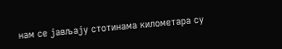нам се јављају стотинама километара су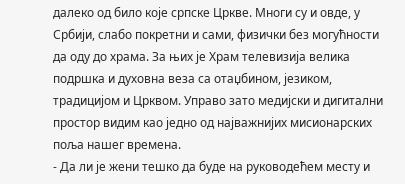далеко од било које српске Цркве. Многи су и овде, у Србији, слабо покретни и сами, физички без могућности да оду до храма. За њих је Храм телевизија велика подршка и духовна веза са отаџбином, језиком, традицијом и Црквом. Управо зато медијски и дигитални простор видим као једно од најважнијих мисионарских поља нашег времена.
- Да ли је жени тешко да буде на руководећем месту и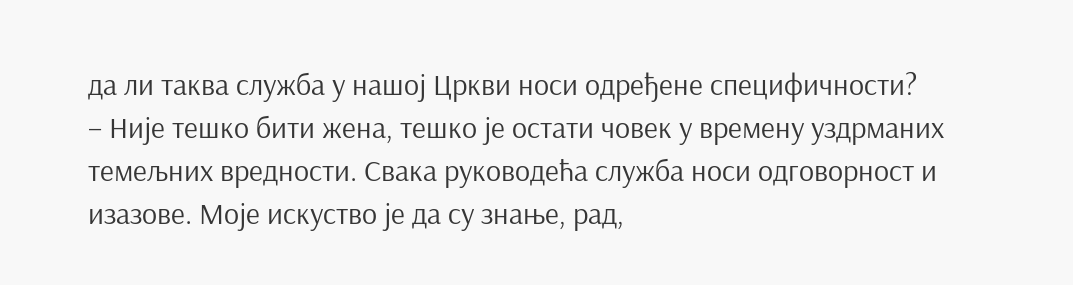да ли таква служба у нашој Цркви носи одређене специфичности?
– Није тешко бити жена, тешко је остати човек у времену уздрманих темељних вредности. Свака руководећа служба носи одговорност и изазове. Моје искуство је да су знање, рад,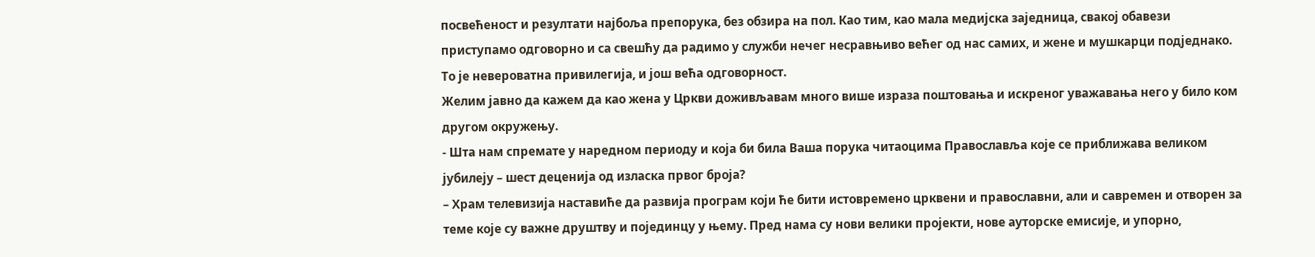посвећеност и резултати најбоља препорука, без обзира на пол. Као тим, као мала медијска заједница, свакој обавези приступамо одговорно и са свешћу да радимо у служби нечег несравњиво већег од нас самих, и жене и мушкарци подједнако. То је невероватна привилегија, и још већа одговорност.
Желим јавно да кажем да као жена у Цркви доживљавам много више израза поштовања и искреног уважавања него у било ком другом окружењу.
- Шта нам спремате у наредном периоду и која би била Ваша порука читаоцима Православља које се приближава великом јубилеју – шест деценија од изласка првог броја?
– Храм телевизија наставиће да развија програм који ће бити истовремено црквени и православни, али и савремен и отворен за теме које су важне друштву и појединцу у њему. Пред нама су нови велики пројекти, нове ауторске емисије, и упорно,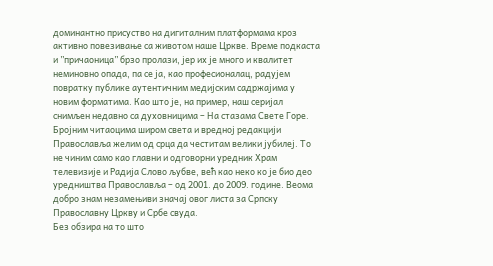доминантно присуство на дигиталним платформама кроз активно повезивање са животом наше Цркве. Време подкаста и ”причаоница” брзо пролази, јер их је много и квалитет неминовно опада, па се ја, као професионалац, радујем повратку публике аутентичним медијским садржајима у новим форматима. Као што је, на пример, наш серијал снимљен недавно са духовницима – На стазама Свете Горе.
Бројним читаоцима широм света и вредној редакцији Православља желим од срца да честитам велики јубилеј. То не чиним само као главни и одговорни уредник Храм телевизије и Радија Слово љубве, већ као неко ко је био део уредништва Православља – од 2001. до 2009. године. Веома добро знам незамењиви значај овог листа за Српску Православну Цркву и Србе свуда.
Без обзира на то што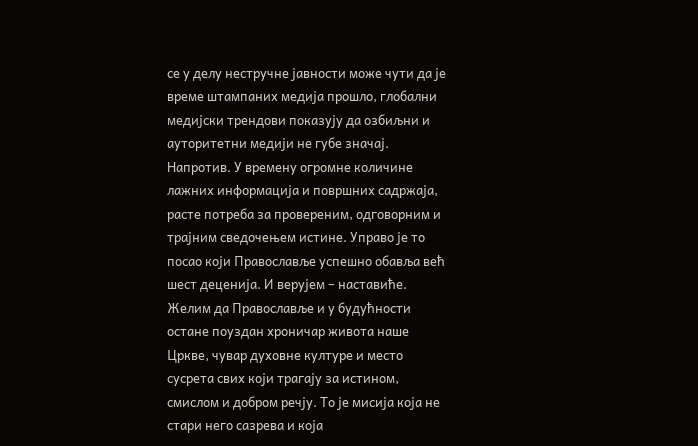се у делу нестручне јавности може чути да је време штампаних медија прошло, глобални медијски трендови показују да озбиљни и ауторитетни медији не губе значај. Напротив. У времену огромне количине лажних информација и површних садржаја, расте потреба за провереним, одговорним и трајним сведочењем истине. Управо је то посао који Православље успешно обавља већ шест деценија. И верујем – наставиће.
Желим да Православље и у будућности остане поуздан хроничар живота наше Цркве, чувар духовне културе и место сусрета свих који трагају за истином, смислом и добром речју. То је мисија која не стари него сазрева и која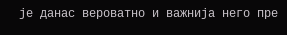је данас вероватно и важнија него пре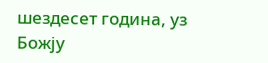шездесет година, уз Божју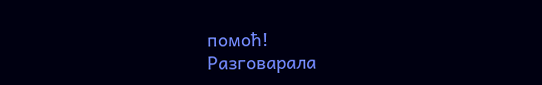помоћ!
Разговарала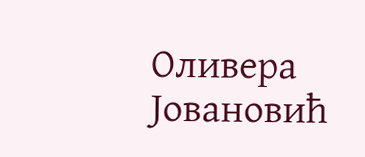Оливера Јовановић